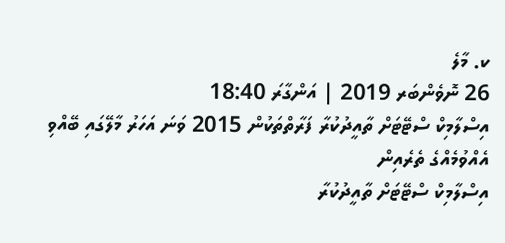ކ. މާލެ
26 ނޮވެންބަރ 2019 | އަންގާރަ 18:40
އިސްލާމިކް ސްޓޭޓަށް ތާއީދުކުރާ ފަރާތްތަކުން 2015 ވަނަ އަހަރު މާލޭގައި ބޭއްވި އެއްވުމެއްގެ ތެރެއިން
އިސްލާމިކް ސްޓޭޓަށް ތާއީދުކުރާ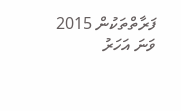ފަރާތްތަކުން 2015 ވަނަ އަހަރު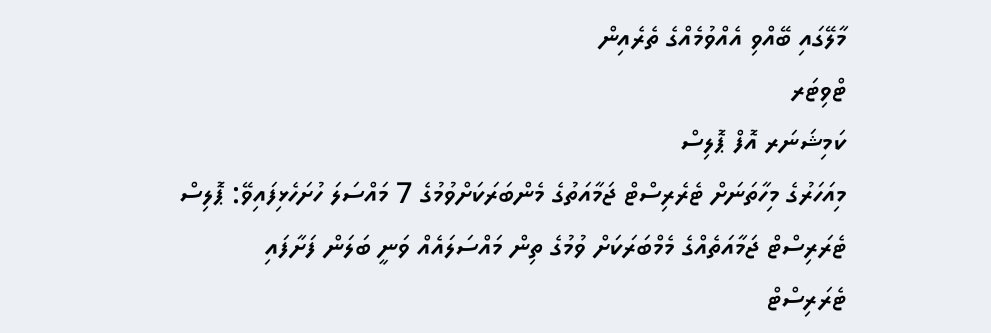މާލޭގައި ބޭއްވި އެއްވުމެއްގެ ތެރެއިން
ޓްވިޓަރ
ކަމިޝަނަރ އޮފް ޕޮލިސް
މިއަހަރުގެ މިހާތަނަށް ޓެރެރިސްޓް ޖަމާއަތުގެ މެންބަރަކަށްވުމުގެ 7 މައްސަލަ ހުށަހެޅިފައިވޭ: ޕޮލިސް
ޓެރަރިސްޓް ޖަމާއަތެއްގެ މެމްބަރަކަށް ވުމުގެ ތިން މައްސަލައެއް ވަނީ ބަލަން ފަށާފައި
ޓެރަރިސްޓް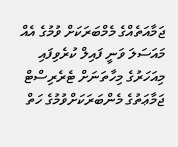ޖަމާއަތެއްގެ މެމްބަރަކަށް ވުމުގެ އެއް މައަސަލަ ވަނީ ފައިލް ކުރެވިފައި
މިއަހަރުގެ މިހާތަނަށް ޓެރެރިސްޓް ޖަމާޢަތުގެ މެންބަރަކަށްވުމުގެ ހަތް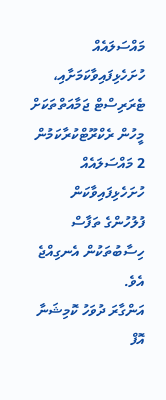މައްސަލައެއް ހުށަހެޅިފައިވާކަމަށާއި، ޓެރަރިސްޓް ޖަމާއަތްތަކަށް މީހުން ރެކްރޫޓްކުރާކަމުން 2 މައްސަލައެއް ހުށަހެޅިފައިވާކަން ފުލުހުންގެ ތަފާސް ހިސާބުތަކުން އެނގިއްޖެ އެވެ.
އަންގާރަ ދުވަހު ކޮމިޝަނާ އޮފް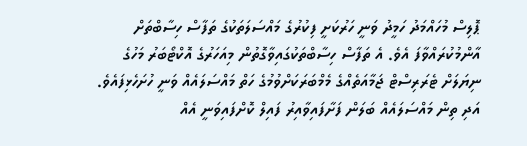ޕޮލިސް މުހައްމަދު ހަމީދު ވަނީ ހަރުކަށީ ފިކުރުގެ މައްސަލަތަކުގެ ތަފާސް ހިސާބްތަށް އާންމުކުރައްވާފަ އެވެ. އެ ތަފާސް ހިސާބްތަކުގައިވާގޮތުން މިއަހަރުގެ އޮކްޓޯބަރު މަހުގެ ނިޔަލަށް ޓެރަރިސްޓް ޖަމާއަތެއްގެ މެމްބަރަކަށްވުމުގެ ހަތް މައްސަލައެއް ވަނީ ހުށަހެޅިފައެވެ. އަދި ތިން މައްސަލައެއް ބަލަން ފަށާފައިވާއިރު ފައިލް ކޮށްފައިވަނީ އެއް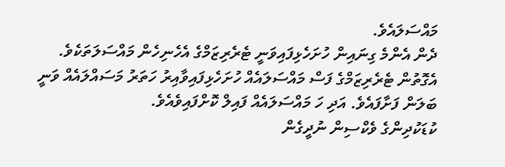މައްސަލައެވެ.
ދެން އެންމެ ގިނައިން ހުށަހެޅިފައިވަނީ ޓެރެރިޒަމްގެ އެހެނިހެން މައްސަލަތަކެވެ. އެގޮތުން ޓެރެރިޒަމްގެ ފަސް މައްސަލައެއް ހުށަހެޅިފައިވާއިރު ހަތަރު މަސައްލައެއް ވަނީ ބަލަން ފަށާފައެވެ. އަދި ހަ މައްސަލައެއް ފައިލް ކޮށްފައިވެއެވެ.
ކުޑަކުދިންގެ ވެކްސިން ނުދީގެން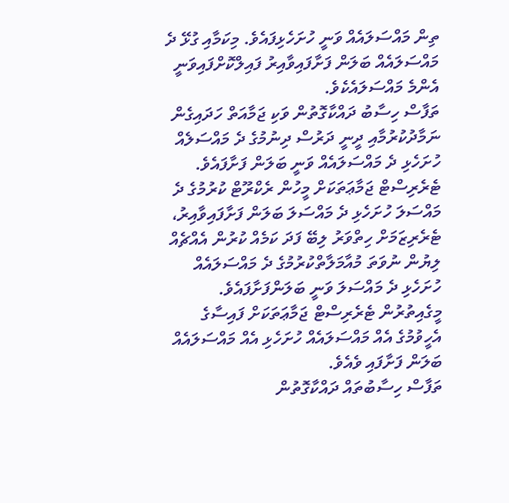ތިން މައްސަލައެއް ވަނީ ހުށަހެޅިފައެވެ. މިކަމާއި ގުޅޭ ދެ މައްސަލައެއް ބަލަން ފަށާފައިވާއިރު ފައިލްކޮށްފައިވަނީ އެންމެ މައްސަލައެކެވެ.
ތަފާސް ހިސާބު ދައްކާގޮތުން ވަކި ޖަމާއަތް ހަދައިގެން ނަމާދުކުރުމާއި ދީނީ ދަރުސް ދިނުމުގެ ދެ މައްސަލެއް ހުށަހެޅި ދެ މައްސަލައެއް ވަނީ ބަލަން ފަށާފައެވެ. ޓެރެރިސްޓް ޖަމާޢަތަކަށް މީހުން ރެކްރޫޓް ކުރުމުގެ ދެ މައްސަލަ ހުށަހެޅި ދެ މައްސަލަ ބަލަން ފަށާފައިވާއިރު، ޓެރެރިޒަމަށް ހިތްވަރު ލިބޭ ފަދަ ކަމެއް ކުރުން އެއްޗެއް ލިޔުން ނުވަތަ މުއާމަލާތްކުރުމުގެ ދެ މައްސަލައެއް ހުށަހެޅި ދެ މައްސަލަ ވަނީ ބަލަންފަށާފައެވެ. މީގެއިތުރުން ޓެރެރިސްޓް ޖަމާޢަތަކަށް ފައިސާގެ އެހީވުމުގެ އެއް މައްސަލައެއް ހުށަހެޅި އެއް މައްސަލައެއް ބަލަން ފަށާފައި ވެއެވެ.
ތަފާސް ހިސާބުތައް ދައްކާގޮތުން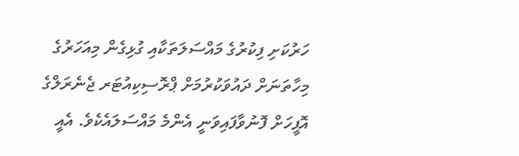ހަރުކަށި ފިކުރުގެ މައްސަލަތަކާއި ގުޅިގެން މިއަހަރުގެ މިހާތަނަށް ދައުވަކުރުމަށް ޕްރޮސިކިއުޓަރ ޖެނެރަލްގެ އޮފީހަށް ފޮނުވާފައިވަނީ އެންމެ މައްސަލައެކެވެ. އެއީ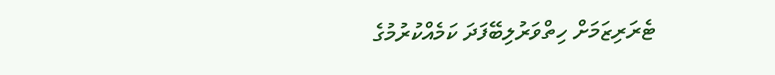ޓެރަރިޒަމަށް ހިތްވަރުލިބޭފަދަ ކަމެއްކުރުމުގެ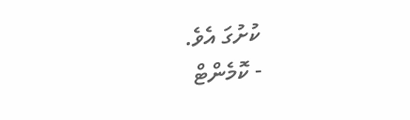ކުށުގަ އެވެ.
- ކޮމެންޓް